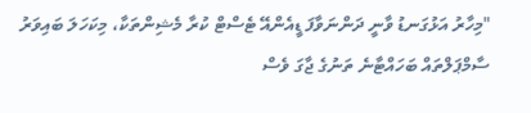"މިހާރު އަޅުގަނޑު ވާނީ ދަންނަވާފަ ޑީއެންއޭ ޓެސްޓް ކުރާ މެޝިންތަކާ، މިކަހަލަ ބައިވަރު ސާމްޕަލްތައް ބަހައްޓާނެ ތަނުގެ ޖާގަ ވެސް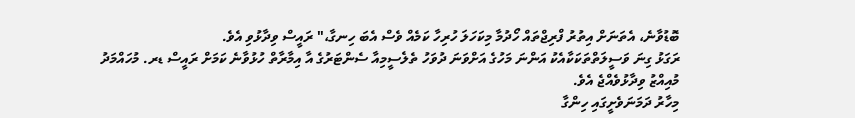ބޮޑުވާނެ، އެތަނަށް އިތުރު ފްރިޖްތައް ހޯދުމާ މިކަހަލަ ހުރިހާ ކަމެއް ވެސް އެބަ ހިނގާ،" ރައީސް ވިދާޅުވި އެވެ.
ރަގަޅު ގިނަ ވަސީލަތްތަކަކާއެކު އަންނަ މަހުގެ އަށްވަނަ ދުވަހު ތެލެސީމިއާ ސެންޓަރުގެ އާ އިމާރާތް ހުޅުވާނެ ކަމަށް ރައީސް ޑރ. މުހައްމަދު މުއިއްޒު ވިދާޅުވެއްޖެ އެވެ.
މިހާރު ދަމަނަވެށީގައި ހިންގާ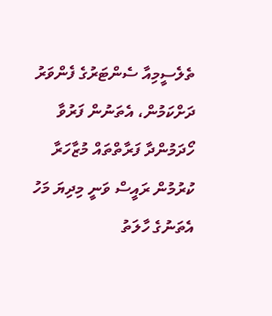ތެލެސީމިއާ ސެންޓަރުގެ ފެންވަރު ދަށްކަމުން، އެތަނުން ފަރުވާ ހޯދަމުންދާ ފަރާތްތައް މުޒާހަރާ ކުރުމުން ރައީސް ވަނީ މިދިޔަ މަހު އެތަނުގެ ހާލަތު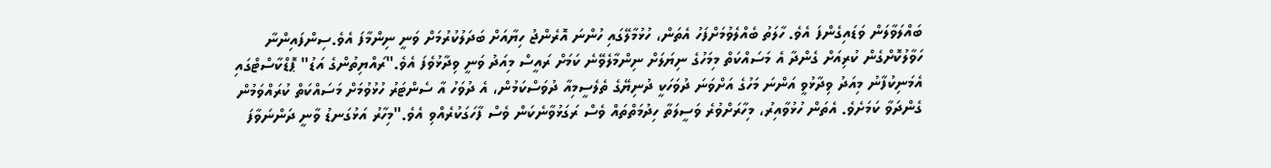ބައްލަވާލަން ވަޑައިގެންފަ އެވެ. ހާލަތު ބެއްލެވުމަށްފަހު އެތަން، ހުޅުމާލޭގައި ހުންނަ އޮރެންޖު ހިޔާއަށް ބަދަލުކުރުމަށް ވަނީ ނިންމާފަ އެވެ.ސިންފައިންނާ ހަވާލުކޮށްގެން ކުރިއަށް ގެންދާ އެ މަސައްކަތް މިމަހުގެ ނިޔަލަށް ނިންމާލެވޭނެ ކަމަށް ރައީސް މިއަދު ވަނީ ވިދާޅުވެފަ އެވެ."ރައްޔިތުންގެ އަޑު" ޕޮޑްކާސްޓްގައި އެމަނިކުފާނު މިއަދު ވިދާޅުވީ އަންނަ މަހުގެ އަށްވަނަ ދުވަހަކީ ދުނިޔޭގެ ތެލެސީމިއާ ދުވަސްކަމުން، އެ ދުވަހު އާ ސެންޓަރު ހުޅުވުމަށް މަސައްކަތް ކުރައްވަމުން ގެންދަވާ ކަމަށެވެ. އެތަން ހުޅުވާއިރު، މިހާރަށްވުރެ ވަސީލަތާ ހިދުމަތްތައް ވެސް ރަގަޅުވާނެކަން ވެސް ފާހަގަކުރެއްވި އެވެ."މިހާރު އަޅުގަނޑު ވާނީ ދަންނަވާފަ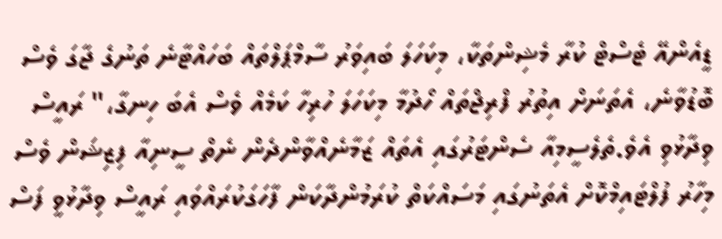ޑީއެންއޭ ޓެސްޓް ކުރާ މެޝިންތަކާ، މިކަހަލަ ބައިވަރު ސާމްޕަލްތައް ބަހައްޓާނެ ތަނުގެ ޖާގަ ވެސް ބޮޑުވާނެ، އެތަނަށް އިތުރު ފްރިޖްތައް ހޯދުމާ މިކަހަލަ ހުރިހާ ކަމެއް ވެސް އެބަ ހިނގާ،" ރައީސް ވިދާޅުވި އެވެ.ތެލެސީމިއާ ސެންޓަރުގައި އެތައް ޒަމާނެއްވާންދެން ނެތް ސީނިއާ ފިޒިޝަން ވެސް މިހާރު ފުލްޓައިމްކޮށް އެތަނުގައި މަސައްކަތް ކުރަމުންދާކަން ފާހަގަކުރައްވައި ރައީސް ވިދާޅުވީ ފަސް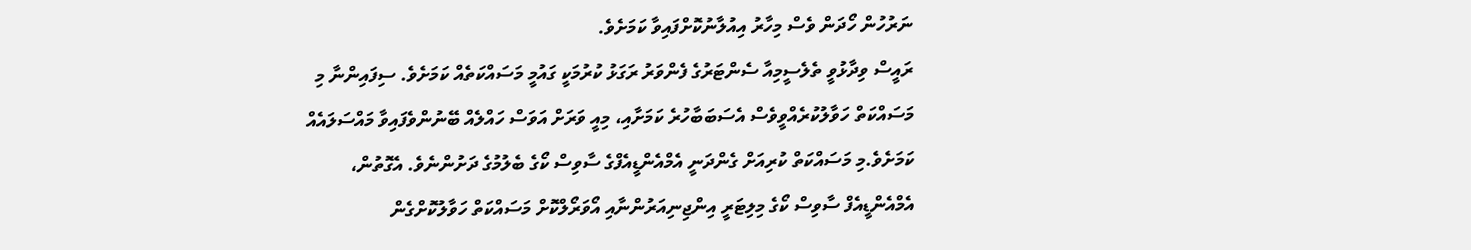ނަރުހުން ހޯދަން ވެސް މިހާރު އިއުލާނުކޮށްފައިވާ ކަމަށެވެ.
ރައީސް ވިދާޅުވީ ތެލެސީމިއާ ސެންޓަރުގެ ފެންވަރު ރަގަޅު ކުރުމަކީ ގައުމީ މަސައްކަތެއް ކަމަށެވެ. ސިފައިންނާ މި މަސައްކަތް ހަވާލުކުރެއްވީވެސް އެސަބަބާހުރެ ކަމަށާއި، މިއީ ވަރަށް އަވަސް ހައްލެއް ބޭނުންވެފައިވާ މައްސަލައެއް ކަމަށެވެ.މި މަސައްކަތް ކުރިއަށް ގެންދަނީ އެމްއެންޑީއެފްގެ ސާވިސް ކޯގެ ބެލުމުގެ ދަށުންނެވެ. އެގޮތުން، އެމްއެންޑީއެފް ސާވިސް ކޯގެ މިލިޓަރީ އިންޖިނިއަރުންނާއި އޯވަރޯލްކޮށް މަސައްކަތް ހަވާލުކޮށްގެން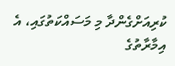ކުރިއަށްގެންދާ މި މަސައްކަތުގައި، އެ އިމާރާތުގެ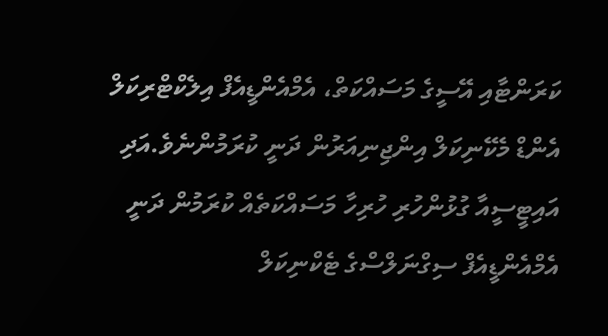ކަރަންޓާއި އޭސީގެ މަސައްކަތް، އެމްއެންޑީއެފް އިލެކްޓްރިކަލް އެންޑް މެކޭނިކަލް އިންޖިނިއަރުން ދަނީ ކުރަމުންނެވެ.އަދި އައިޓީސީއާ ގުޅުންހުރި ހުރިހާ މަސައްކަތެއް ކުރަމުން ދަނީ އެމްއެންޑީއެފް ސިގްނަލްސްގެ ޓެކްނިކަލް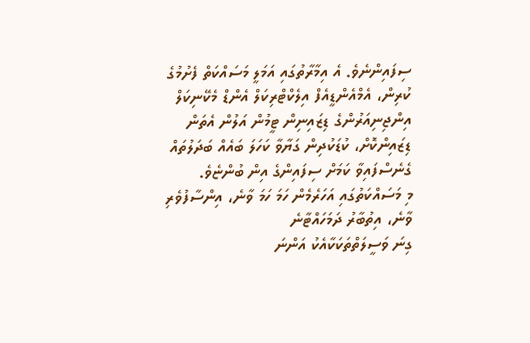ސިފައިންނެވެ. އެ އިމާރާތުގައި އަމަލީ މަސައްކަތް ފެށުމުގެ ކުރިން، އެމްއެންޑީއެފް އިލެކްޓްރިކަލް އެންޑް މެކޭނިކަލް އިންޖިނިއަރުންގެ ޑިޒައިނިން ޓީމުން އަލުން އެތަން ޑިޒައިންކޮށް، ކުޑަކުދިން ގަޔާވާ ކަހަލަ ބައެއް ބަދަލުތައް ގެނެސްފައިވާ ކަމަށް ސިފައިންގެ އިން ބުންޏެވެ.
މި މަސައްކަތުގައި އަހަރެމެން ހަމަ ހަމަ ވާނެ، އިންސާފުވެރި ވާނެ، އިތުބާރު ދަމަހައްޓާނެ
ގިނަ ވަސީލަތްތަކަކާއެކު އަންނަ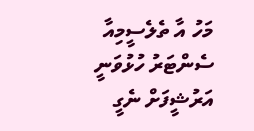މަހު އާ ތެލެސީމިއާ ސެންޓަރު ހުޅުވަނީ
އަރުޝީފަށް ނެގީ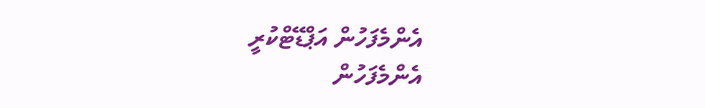އެންމެފަހުން އަޕްޑޭޓްކުރީ
އެންމެފަހުން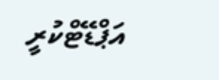އަޕްޑޭޓްކުރީ